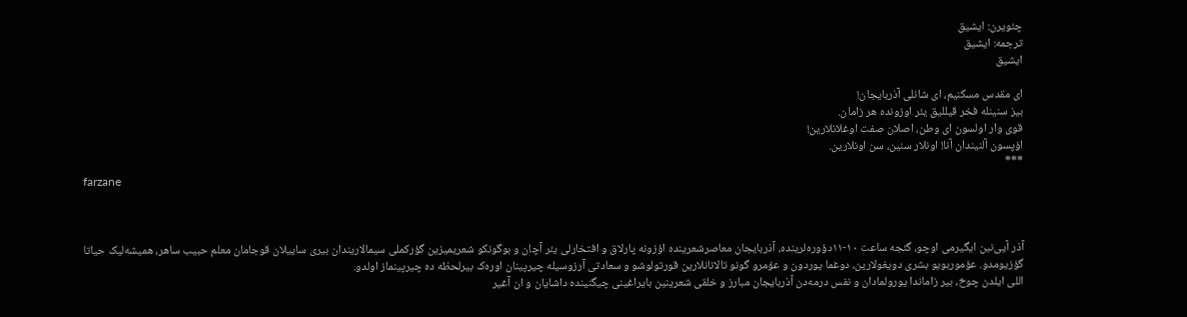چئویرن: ایشیق
ترجمه: ایشیق
ایشیق

ای مقدس مسکنیم، ای شانلی آذربایجان!
بیز سنینله فخر قیللیق یئر اوزونده هر زامان.
قوی وار اولسون ای وطن، اصلان صفت اوغلانلارین!
اؤپسون آلنیندان آنا! اونلار سنین، سن اونلارین.
***
farzane



آذر آیی‌نین ایگیرمی اوچو، گئجه ساعت ۱۰-۱۱دؤوره‌لرینده، آذربایجان معاصرشعرینده اؤزونه پارلاق و افتخارلی یئر آچان و بوگونکو شعریمیزین گؤرکملی سیمالاریندان بیری ساییلان قوجامان معلم حبیب ساهر، همیشه‌لیک حیاتا گؤزیومدو. عؤموربویو بشری دویغولارین، دوغما یوردون و عؤمرو گونو تالانانلارین قورتولوشو و سعادتی آرزوسیله چیرپینان اوره‌ک بیرلحظه ده چیرپینماز اولدو.
اللی ایلدن چوخ، بیر زاماندا یورولمادان و نفس درمه‌دن آذربایجان مبارز و خلقی شعرینین بایراغینی چیگنینده داشایان و ان آغیر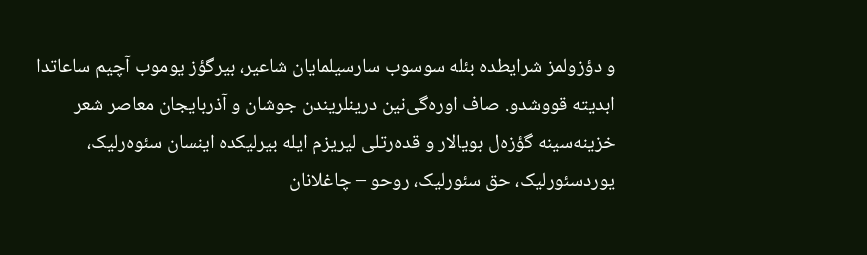و دؤزولمز شرایطده بئله سوسوب سارسیلمایان شاعیر، بیرگؤز یوموب آچیم ساعاتدا ابدیته قووشدو. صاف اوره‌گی‌نین درینلریندن جوشان و آذربایجان معاصر شعر خزینه‌سینه گؤزه‌ل بویالار و قده‌رتلی لیریزم ایله بیرلیکده اینسان سئوه‌رلیک، یوردسئورلیک، حق سئورلیک، روحو – چاغلانان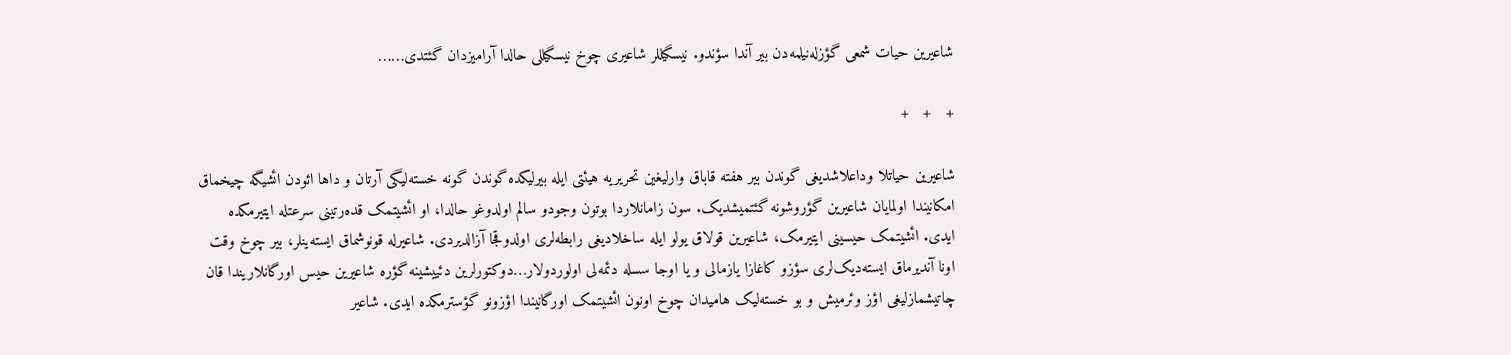شاعیرین حیات شمعی گؤزله‌نیلمه‌دن بیر آندا سؤندو. نیسگیللر شاعیری چوخ نیسگیللی حالدا آرامیزدان گئتدی……

+   +   +

شاعیرین حیاتلا وداعلاشدیغی گوندن بیر هفته قاباق وارلیغین تحریریه هیئتی ایله بیرلیکده گوندن گونه خسته‌لیگی آرتان و داها ائودن ائشیگه چیخماق امکانیندا اولمایان شاعیرین گؤروشونه گئتمیشدیک. سون زامانلاردا بوتون وجودو سالم اولدوغو حالدا، او ائشیتمک قده‌رتینی سرعتله ایتیرمکده ایدی. ائشیتمک حیسینی ایتیرمک، شاعیرین قولاق یولو ایله ساخلادیغی رابطه‌لری اولدوقجا آزالدیردی. شاعیرله قونوشماق ایسته‌ینلر، بیر چوخ وقت اونا آندیرماق ایسته‌دیک‌لری سؤزو کاغازا یازمالی و یا اوجا‌ سسله دئمه‌لی اولوردولار…دوکتورلرین دئییشینه گؤره شاعیرین حیس اورگانلاریندا قان چاتیشمازلیغی اؤز وئرمیش و بو خسته‌لیک هامیدان چوخ اونون ائشیتمک اورگانیندا اؤزونو گؤسترمکده ایدی. شاعیر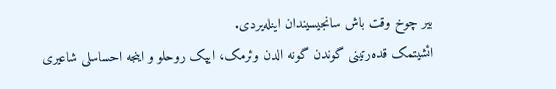بیر چوخ وقت باش سانجیسیندان اینله‌یردی.
ائشیتمک قده‌رتینی گوندن گونه الدن وئرمک، ایپک روحلو و اینجه احساسلی شاعیری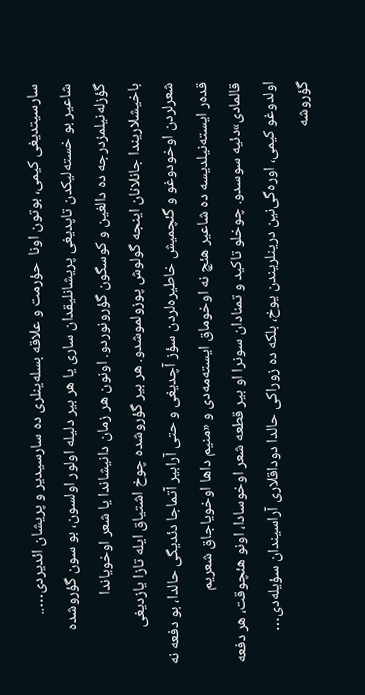سارسیتدیغی کیمی، بوتون اونا  حؤرمت و علاقه بسله‌ینلری ده سارسیدیر و پریشان ائدیردی…..
شاعیر بو خسته‌لیکدن تاپدیغی پریشانلیقدان ساری یا هر بیر دلیله اولور اولسون، بو سون گؤروشده گؤزله‌نیلمزدرجه ده دالغین و کوسگون گؤرونوردو. اونون هر زمان دانیشاندا یا شعر اوخویاندا باخیشلاریندا جانلانان اینجه گولوش پوزولموشدو. هر بیر گؤروشده چوخ اشتیاق ایله تازا یازدیغی شعرلردن اوخودوغو و گئچمیش خاطیره‌لردن سؤز آچدیغی و حتی آرابیر آتماجا دئدیگی حالدا، بو دفعه نه قده‌ر ایسته‌نیلدیسه ده شاعیر هئچ نه اوخوماق ایسته‌مه‌دی و «منیم داها اوخویاجاق شعریم قالمادی»دئیه سوسدو. چوخلو تاکید و تمنادان سونرا او بیر قطعه شعر اوخوسادا، اونو هئچوقت، هر دفعه اولدوغو کیمی، اوره‌گی‌نین درینلریندن یوخ، بلکه ده زوراکی حالدا دوداقلاری آراسیندان سؤیله‌دی…
گؤروشه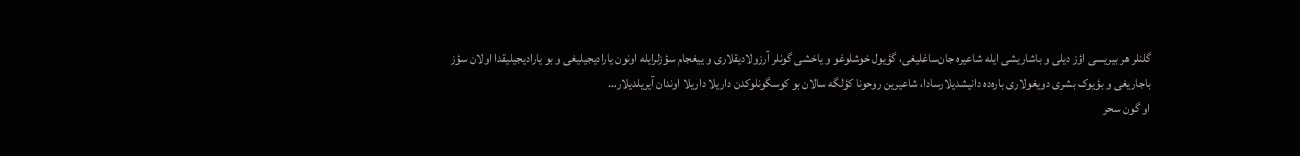گلنلر هر بیریسی اؤز دیلی و باشاریشی ایله شاعیره جان‌ساغلیغی، گؤیول خوشلوغو و یاخشی گونلر آرزولادیقلاری و ییغجام سؤزلرایله اونون یارادیجیلیغی و بو یارادیجیلیقدا اولان سؤز باجاریغی و بؤیوک بشری دویغولاری باره‌ده دانیشدیلارسادا، شاعیرین روحونا کؤلگه سالان بو کوسگونلوکدن داریلا داریلا اوندان آیریلدیلار…
او گون سحر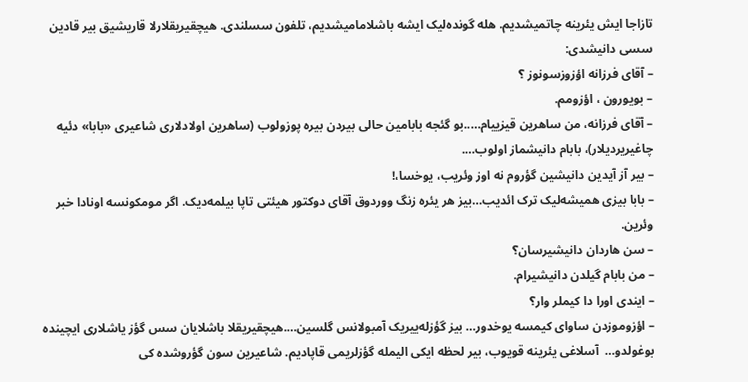تازاجا ایش یئرینه چاتمیشدیم. هله گونده‌لیک ایشه باشلامامیشدیم، تلفون سسلندی. هیچقیریقلارلا قاریشیق بیر قادین سسی دانیشدی:
– آقای فرزانه اؤزوزسونوز ؟
– بویورون ، اؤزومم.
– آقای فرزانه، من ساهرین قیزییام…..بو گئجه بابامین حالی بیردن بیره پوزولوب (ساهرین اولادلاری شاعیری «بابا» دئیه چاغیریردیلار)، بابام دانیشماز اولوب….
– بیر آز آیدین دانیشین گؤروم نه اوز وئریب، یوخسا،!
– بابا بیزی همیشه‌لیک ترک ائدیب…بیز هر یئره زنگ ووردوق آقای دوکتور هیئتی تاپا بیلمه‌دیک. اگر مومکونسه اونادا خبر وئرین.
– سن هاردان دانیشیرسان؟
– من بابام گیلدن دانیشیرام.
– ایندی اورا دا کیملر وار؟
– اؤزوموزدن ساوای کیمسه یوخدور… بیز گؤزله‌ییریک آمبولانس گلسین….هیچقیریقلا باشلایان سس گؤز یاشلاری ایچینده بوغولدو…  آسلاغی یئرینه قویوب، بیر لحظه ایکی الیمله گؤزلریمی قاپادیم. شاعیرین سون گؤروشده کی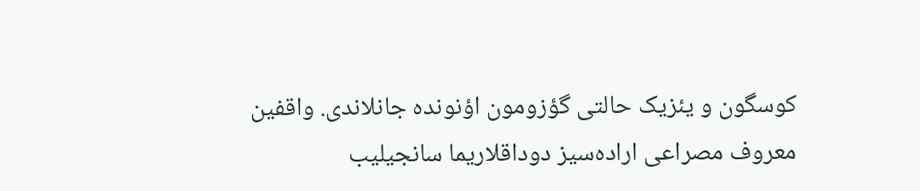کوسگون و یئزیک حالتی گؤزومون اؤنونده جانلاندی. واقفین معروف مصراعی اراده‌سیز دوداقلاریما سانجیلیب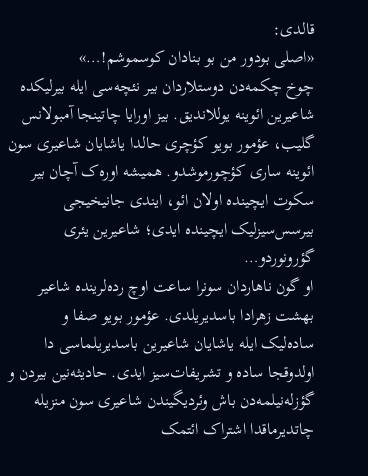قالدی:
«اصلی بودور من بو بنادان کوسموشم!…»
چوخ چکمه‌دن دوستلاردان بیر نئچه‌سی ایله بیرلیکده شاعیرین ائوینه یوللاندیق. بیز اورایا چاتینجا آمبولانس گلیب، عؤمور بویو کؤچری حالدا یاشایان شاعیری سون ائوینه ساری کؤچورموشدو. همیشه اوره‌ک آچان بیر سکوت ایچینده اولان ائو، ایندی جانیخیجی بیرسس‌سیزلیک ایچینده ایدی؛ شاعیرین یئری گؤرونوردو…
او گون ناهاردان سونرا ساعت اوچ رده‌لرینده شاعیر بهشت زهرادا باسدیریلدی. عؤمور بویو صفا و ساده‌لیک ایله یاشایان شاعیرین باسدیریلماسی دا اولدوقجا ساده و تشریفات‌سیز ایدی. حادیثه‌‌‌نین بیردن و گؤزله‌نیلمه‌دن باش وئردیگیندن شاعیری سون منزیله چاتدیرماقدا اشتراک ائتمک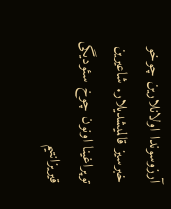آرزوسوندا اولانلارین چوخو خبرسیز قالمیشدیلار. شاعیرین توپراغینا اونون چوخ سئودیگی قیریزانتیم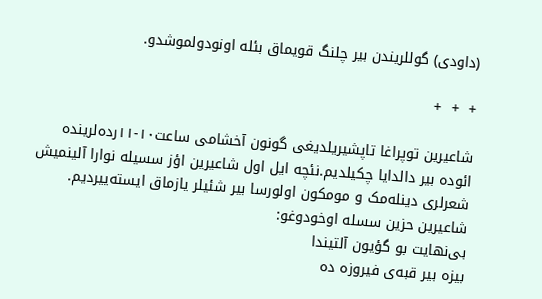(داودی) گوللریندن بیر چلنگ قویماق بئله اونودولموشدو.

+  +  +

شاعیرین توپراغا تاپشیریلدیغی گونون آخشامی ساعت۱۰-۱۱رده‌لرینده ائوده بیر دالدایا چکیلدیم.نئچه ایل اول شاعیرین اؤز سسیله نوارا آلینمیش شعرلری دینله‌مک و مومکون اولورسا بیر شئیلر یازماق ایسته‌ییردیم. شاعیرین حزین سسله اوخودوغو:
بی‌نهایت بو گؤیون آلتیندا
بیزه بیر قبه‌ی فیروزه ده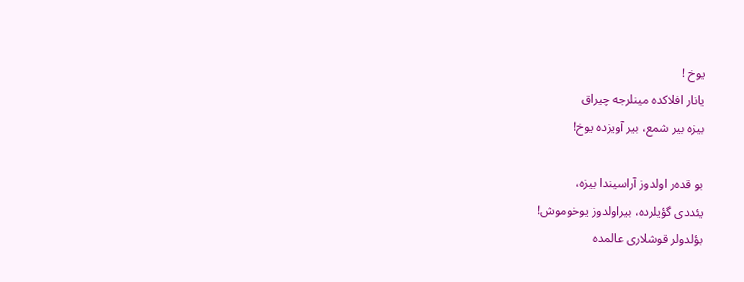یوخ !
یانار افلاکده مینلرجه چیراق
بیزه بیر شمع، بیر آویزده یوخ!

بو قده‌ر اولدوز آراسیندا بیزه،
یئددی گؤیلرده، بیراولدوز یوخوموش!
بؤلدولر قوشلاری عالمده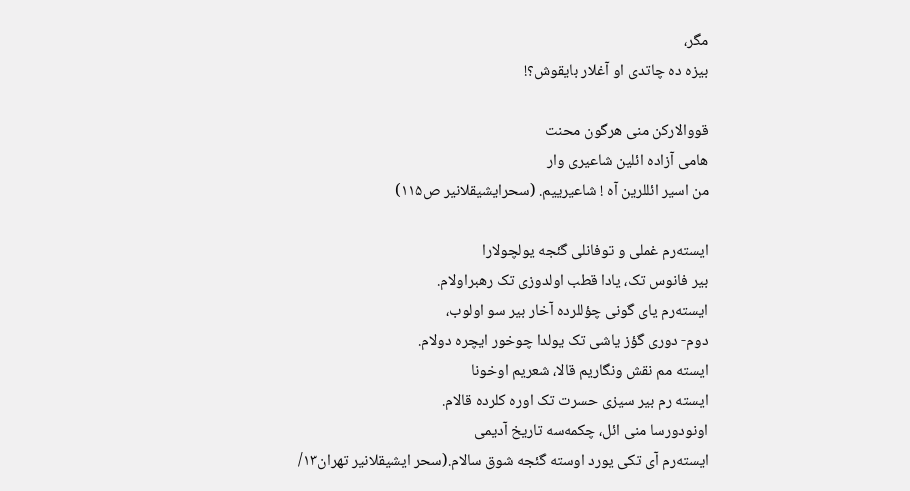مگر،
بیزه ده چاتدی او آغلار بایقوش؟!

قووالارکن منی هرگون محنت
هامی آزاده ائلین شاعیری وار
من اسیر ائللرین آه ! شاعیرییم. (سحرایشیقلانیر ص۱۱۵)

ایسته‌رم غملی و توفانلی گئجه یولچولارا
بیر فانوس تک، یادا قطب اولدوزی تک رهبراولام.
ایسته‌رم یای گونی چؤللرده آخار بیر سو اولوب،
دوم- دوری گؤز یاشی تک یولدا چوخور ایچره دولام.
ایسته مم نقش ونگاریم قالا، شعریم اوخونا
ایسته رم بیر سیزی حسرت تک اوره کلرده قالام.
اونودورسا منی ائل، چکمه‌سه تاریخ آدیمی
ایسته‌رم آی تکی یورد اوسته گئجه شوق سالام.(سحر ایشیقلانیر تهران۱۳/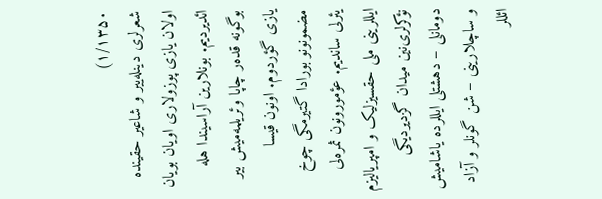۱/۱۳۵۰)
شعرلری دینله‌ییر و شاعیر حقینده اولان یازی پوزولاری اویان بویان ائدیردیم. بونلارین آراسیندا هله بوگونه قده‌ر چاپا وئریلمه‌میش بیر یازی گؤردوم. اونون قیسا مضمونونو بورادا گتیرمگی چوخ یئرلی ساندیم. عؤمورونون ثمره‌لی ایللرینی ملی حقسیزلیک و امپریالیزم نؤکرلری‌نین میدان گزدیردیگی دومانلی – دهشتلی ایللرده یاشامیش و ساچلارینی – شن گونلر و آزاد ائللر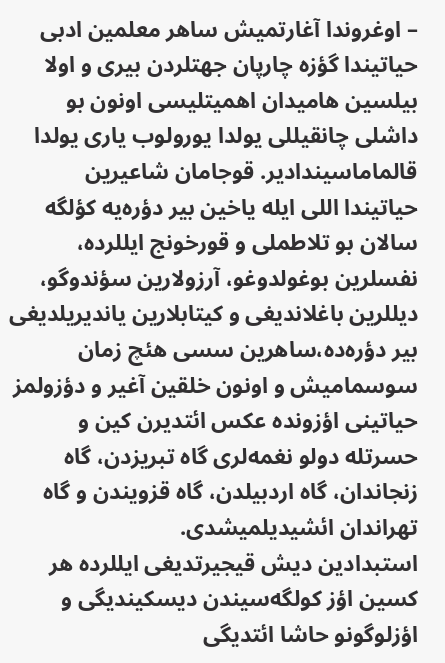– اوغروندا آغارتمیش ساهر معلمین ادبی حیاتیندا گؤزه چارپان جهتلردن بیری و اولا بیلسین هامیدان اهمیتلیسی اونون بو داشلی چانقیللی یولدا یورولوب یاری یولدا قالماماسیندادیر. قوجامان شاعیرین حیاتیندا اللی ایله یاخین بیر دؤره‌یه کؤلگه سالان بو تلاطملی و قورخونج ایللرده، نفسلرین بوغولدوغو، آرزولارین سؤندوگو، دیللرین باغلاندیغی و کیتابلارین یاندیریلدیغی بیر دؤره‌ده،ساهرین سسی هئچ زمان سوسمامیش و اونون خلقین آغیر و دؤزولمز حیاتینی اؤزونده عکس ائتدیرن کین و حسرتله دولو نغمه‌لری گاه تبریزدن، گاه زنجاندان، گاه اردبیلدن، گاه قزویندن و گاه تهراندان ائشیدیلمیشدی.
استبدادین دیش قیجیرتدیغی ایللرده هر کسین اؤز کولگه‌سیندن دیسکیندیگی و اؤزلوگونو حاشا ائتدیگی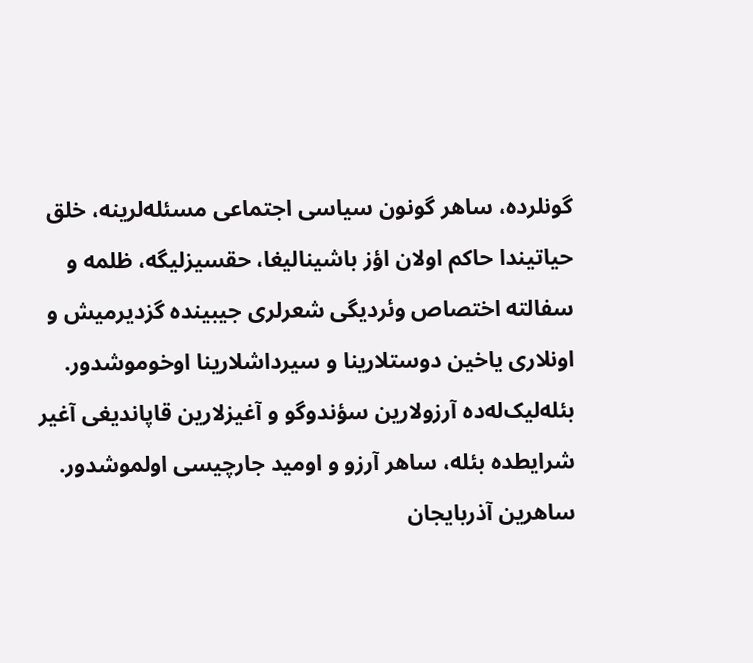گونلرده، ساهر گونون سیاسی اجتماعی مسئله‌لرینه، خلق حیاتیندا حاکم اولان اؤز باشینالیغا، حقسیزلیگه، ظلمه و سفالته اختصاص وئردیگی شعرلری جیبینده گزدیرمیش و اونلاری یاخین دوستلارینا و سیرداشلارینا اوخوموشدور.
بئله‌لیک‌له‌ده آرزولارین سؤندوگو و آغیزلارین قاپاندیغی آغیر شرایطده بئله، ساهر آرزو و اومید جارچیسی اولموشدور.
ساهرین آذربایجان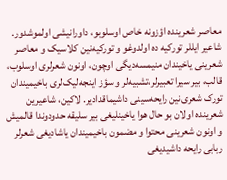معاصر شعرینده اؤزونه خاص اوسلوبو، داورانیشی اولموشدور. شاعیر ایللر تورکیه ده اولدوغو و تورکیه‌نین کلاسیک و معاصر شعرینی یاخیندان منیمسه‌دیگی اوچون، اونون شعرلری اوسلوب، قالب، بیر سیرا تعبیرلر،تشبیه‌لر و سؤز اینجه‌لیک‌لری باخیمیندان تورک شعری‌نین رایحه‌سینی داشیماقدادیر. لاکین، شاعیرین شعرینده اولان بو حال هوا یاخینلیغی بیر سلیقه حدودوندا قالمیش و اونون شعرینی محتوا و مضمون باخیمیندان یاشادیغی شعرلر ربابی رایحه داشیدیغی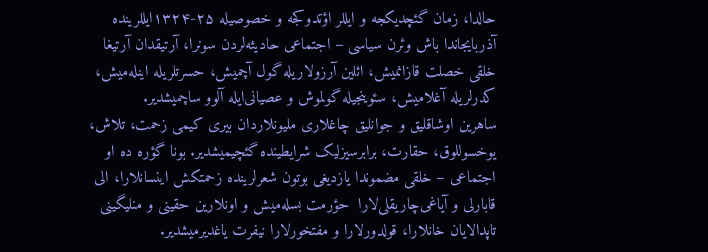حالدا، زمان گئچدیکجه و ایللر اؤتدوکجه و خصوصیله ۲۵-۱۳۲۴ایللرینده آذربایجاندا باش وئرن سیاسی – اجتماعی حادیثه‌‌لردن سونرا، آرتیقدان آرتیغا خلقی خصلت قازانمیش، ائلین آرزولاریله گول آچمیش، حسرتلریله اینله‌میش، کدرلریله آغلامیش، سئوینجیله گولموش و عصیانی‌ایله آلوو ساچمیشدیر.
ساهرین اوشاقلیق و جوانلیق چاغلاری ملیونلاردان بیری کیمی زحمت، تلاش، یوخسوللوق، حقارت، برابرسیزلیک شرایطینده گئچیمیشدیر. بونا گؤره ده او اجتماعی – خلقی مضموندا یازدیغی بوتون شعرلرینده زحمتکش اینسانلارا، الی قابارلی و آیاغی‌چاریقلی‌لارا  حؤرمت بسله‌میش و اونلارین حقینی و منلیگینی تاپدالایان خانلارا، قولدورلارا و مفتخورلارا نیفرت یاغدیرمیشدیر.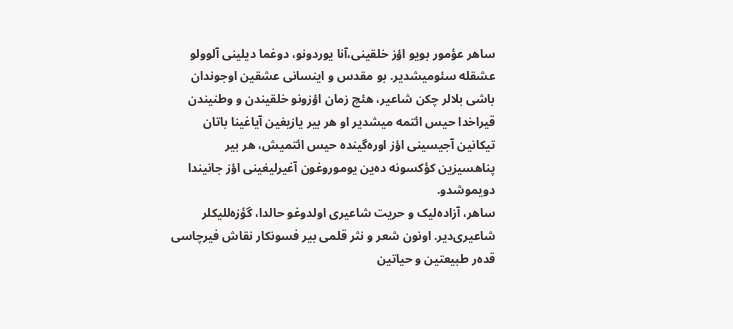ساهر عؤمور بویو اؤز خلقینی،آنا یوردونو، دوغما دیلینی آلوولو عشقله سئومیشدیر. بو مقدس و اینسانی عشقین اوجوندان باشی بلالر چکن شاعیر، هئچ زمان اؤزونو خلقیندن و وطنیندن قیراخدا حیس ائتمه میشدیر او هر بیر یازیغین آیاغینا باتان تیکانین آجیسینی اؤز اوره‌گینده حیس ائتمیش، هر بیر پناهسیزین کؤکسونه ده‌ین یوموروغون آغیرلیغینی اؤز جانیندا دویموشدو.
ساهر، آزاده‌لیک و حریت شاعیری اولدوغو حالدا، گؤزه‌للیکلر شاعیری‌دیر. اونون شعر و نثر قلمی بیر فسونکار نقاش فیرچاسی قده‌ر طبیعتین و حیاتین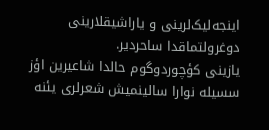اینجه‌لیک‌لرینی و یاراشیقلارینی دوغرولتماقدا ساحردیر.
یازینی کؤچوردوگوم حالدا شاعیرین اؤز سسیله نوارا سالینمیش شعرلری یئنه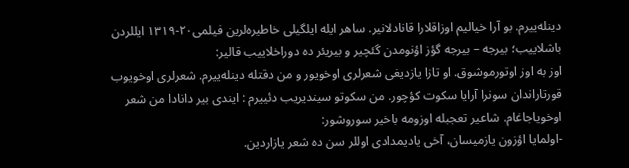دینله‌ییرم. بو آرا خیالیم اوزاقلارا قانادلانیر. ساهر ایله ایلگیلی خاطیره‌لرین فیلمی۲۰-۱۳۱۹ ایللردن باشلاییب؛ بیرجه – بیرجه گؤز اؤنومدن گئچیر و بیریئر ده دوراخلاییب قالیر:
اوز به اوز اوتورموشوق. او تازا یازدیغی شعرلری اوخویور و من دقتله دینله‌ییرم. شعرلری اوخویوب قورتاراندان سونرا آرایا سکوت کؤچور. من سکوتو سیندیریب دئییرم : ایندی بیر دانادا من شعر اوخویاجاغام. شاعیر تعجبله اوزومه باخیر سوروشور:
-اولمایا اؤزون یازمیسان، آخی یادیمدادی اوللر سن ده شعر یازاردین.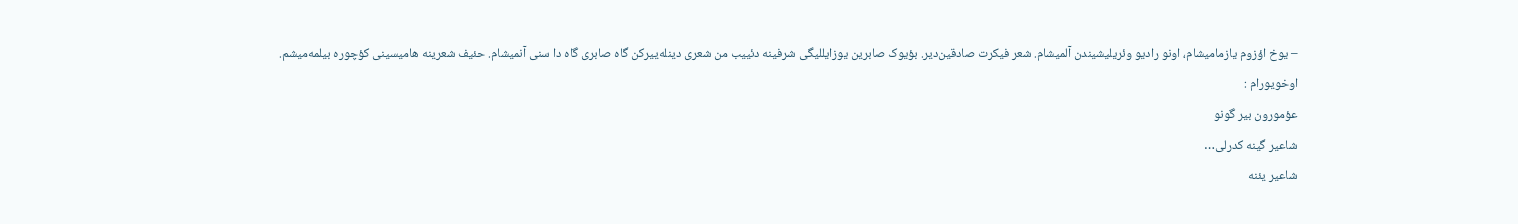– یوخ اؤزوم یازمامیشام، اونو رادیو وئریلیشیندن آلمیشام. شعر فیکرت صادقین‌دیر. بؤیوک صابرین یوزایللیگی شرفینه دئییب من شعری دینله‌ییرکن گاه صابری گاه دا سنی آنمیشام. حئیف شعرینه هامیسینی کؤچوره بیلمه‌میشم.
اوخویورام :
عؤمورون بیر گونو
شاعیر گینه کدرلی…
شاعیر یئنه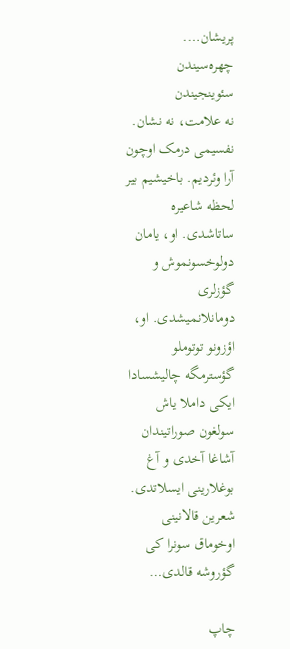پریشان….
چهره‌سیندن سئوینجیندن
نه علامت، نه نشان.
نفسیمی درمک اوچون آرا وئردیم. باخیشیم بیر لحظه شاعیره ساتاشدی. او، یامان  دولوخسونموش و گؤزلری دومانلانمیشدی. او، اؤزونو توتوملو گؤسترمگه چالیشسادا ایکی داملا یاش سولغون صوراتیندان آشاغا آخدی و آغ بوغلارینی ایسلاتدی. شعرین قالانینی اوخوماق سونرا کی گؤروشه قالدی…

چاپ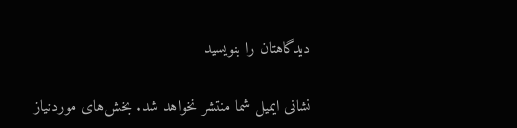دیدگاهتان را بنویسید

نشانی ایمیل شما منتشر نخواهد شد. بخش‌های موردنیاز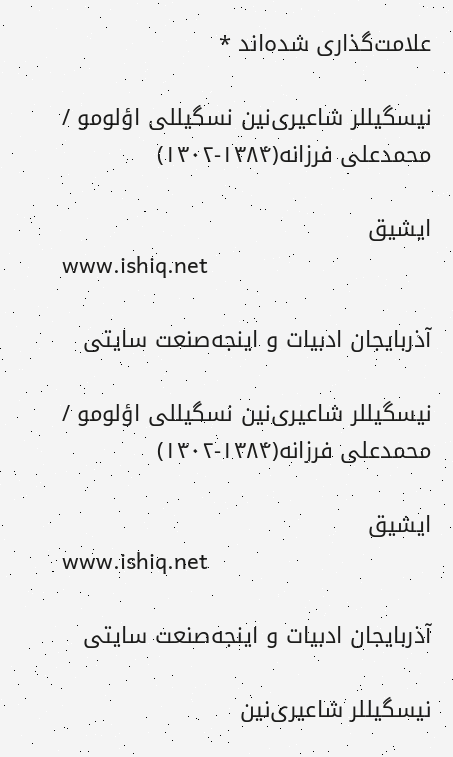علامت‌گذاری شده‌اند *

نیسگیللر شاعیری‌نین نسگیللی اؤلومو / محمدعلی فرزانه(۱۳۸۴-۱۳۰۲)

ایشیق
www.ishiq.net

آذربایجان ادبیات و اینجه‌صنعت سایتی

نیسگیللر شاعیری‌نین نسگیللی اؤلومو / محمدعلی فرزانه(۱۳۸۴-۱۳۰۲)

ایشیق
www.ishiq.net

آذربایجان ادبیات و اینجه‌صنعت سایتی

نیسگیللر شاعیری‌نین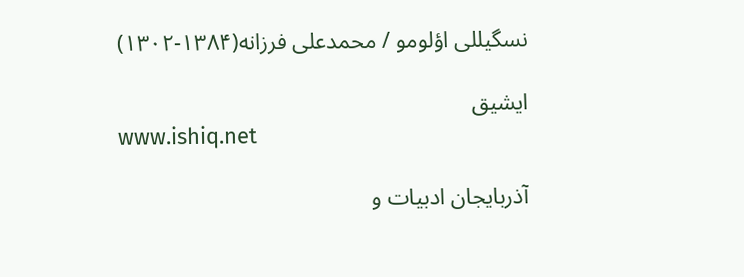نسگیللی اؤلومو / محمدعلی فرزانه(۱۳۸۴-۱۳۰۲)

ایشیق
www.ishiq.net

آذربایجان ادبیات و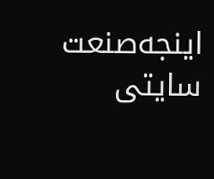اینجه‌صنعت سایتی